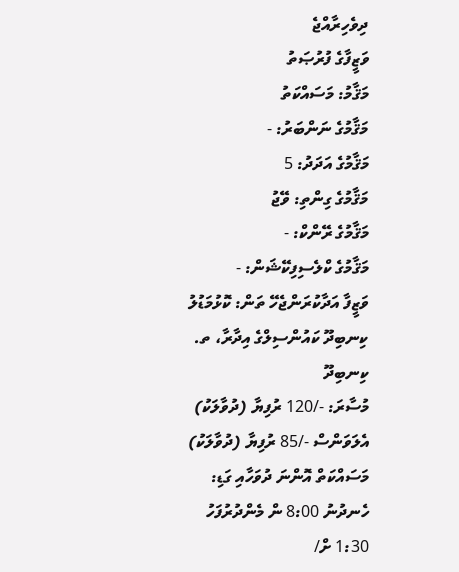ދިވެހިރާއްޖެ
ވަޒީފާގެ ފުރުޞަތު
މަޤާމު: މަސައްކަތު
މަޤާމުގެ ނަންބަރު: -
މަޤާމުގެ އަދަދު: 5
މަޤާމުގެ ގިންތި: ވޭޖު
މަޤާމުގެ ރޭންކް: -
މަޤާމުގެ ކްލެސިފިކޭޝަން: -
ވަޒީފާ އަދާކުރަންޖެހޭ ތަން: ކޮޅުމަޑުލު ކިނބިދޫ ކައުންސިލްގެ އިދާރާ، ތ. ކިނބިދޫ
މުސާރަ: -/120 ރުފިޔާ (ދުވާލަކު)
އެލަވަންސް -/85 ރުފިޔާ (ދުވާލަކު)
މަސައްކަތް އޮންނަ ދުވަހާއި ގަޑި: ހެނދުނު 8:00 ން މެންދުރުފަހު 1:30 ށް/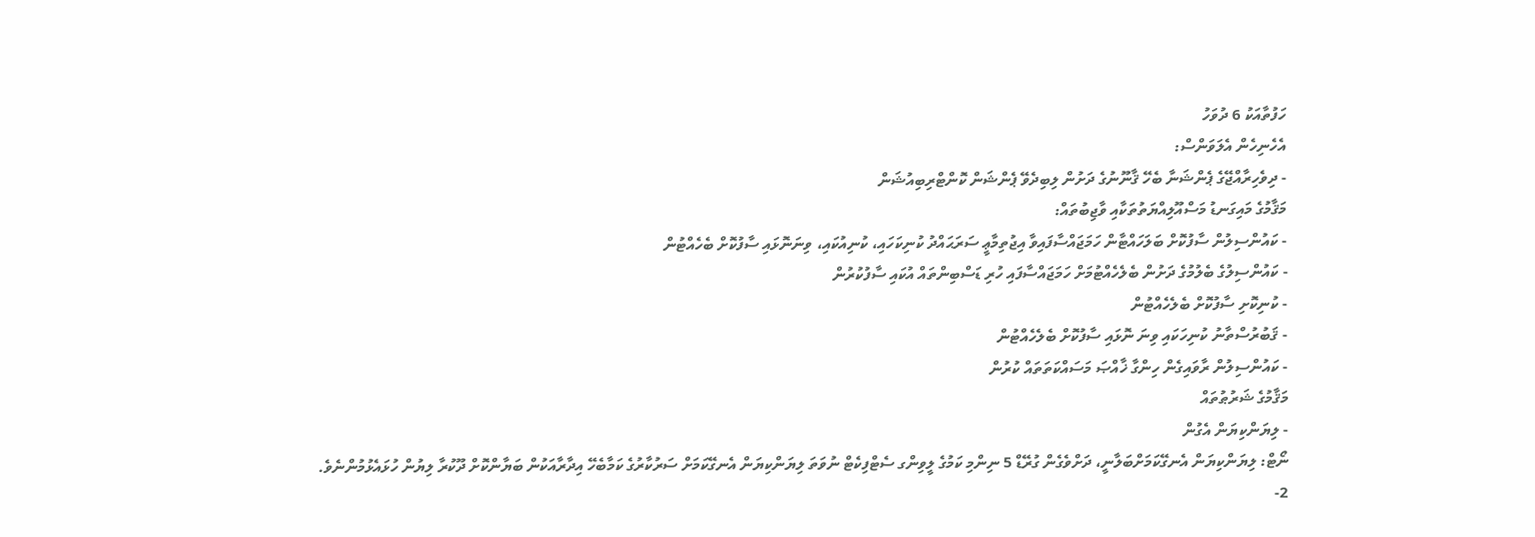ހަފުތާއަކު 6 ދުވަހު
އެހެނިހެން އެލަވަންސް:
- ދިވެހިރާއްޖޭގެ ޕެންޝަނާ ބެހޭ ޤާނޫނުގެ ދަށުން ލިބިދެވޭ ޕެންޝަން ކޮންޓްރިބިއުޝަން
މަޤާމުގެ މައިގަނޑު މަސްއޫލިއްޔަތުތަކާއި ވާޖިބުތައް:
- ކައުންސިލުން ސާފުކޮށް ބަލަހައްޓާން ހަމަޖައްސާފައިވާ އިޖުތިމާޢީ ސަރަޙައްދު ކުނިކަހައި، ކުނިއުކައި، ވިނަނޮޅައި ސާފުކޮށް ބެހެއްޓުން
- ކައުންސިލުގެ ބެލުމުގެ ދަށުން ބެލެހެއްޓުމަށް ހަމަޖައްސާފައި ހުރި ޑަސްބިންތައް އުކައި ސާފުކުރުން
- ކުނިކޮށި ސާފުކޮށް ބެލެހެއްޓުން
- ޤަބުރުސްތާނު ކުނިހަކައި ވިނަ ނޮޅައި ސާފުކޮށް ބެލެހެއްޓުން
- ކައުންސިލުން ރާވައިގެން ހިންގާ ޚާއްޞަ މަސައްކަތަތައް ކުރުން
މަޤާމުގެ ޝަރުޠުތައް
- ލިޔަންކިޔަން އެގުން
ނޯޓް: ލިޔަންކިޔަން އެނގޭކަމަށްބަލާނީ، ދަށްވެގެން ގުރޭޑް 5 ނިންމި ކަމުގެ ލީވިންގ ސެޓްފިކެޓް ނުވަތަ ލިޔަންކިޔަން އެނގޭކަމަށް ސަރުކާރުގެ ކަމާބެހޭ އިދާރާއަކުން ބަޔާންކޮށް ދޫކުރާ ލިޔުން ހުޅައެޅުމުންނެވެ.
2-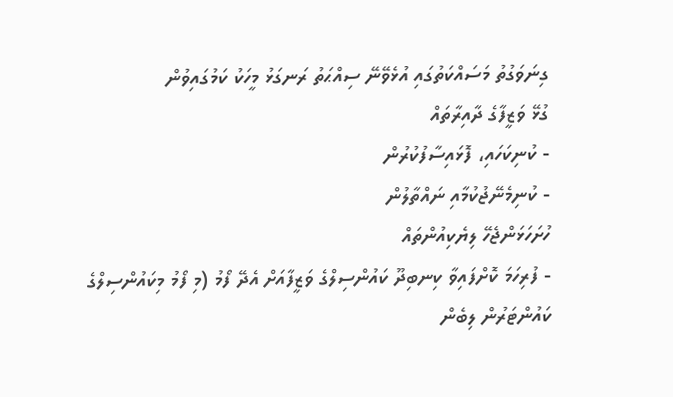ގިނަވަގުތު މަސައްކަތުގައި އުޅެވޭނޭ ސިއްޙަތު ރަނގަޅު މީހަކު ކަމުގައިވުން
ގުޅޭ ވަޒީފާގެ ދާއިރާތައް
- ކުނިކަހައި، ފޮޅައިސާފުކުރުން
- ކުނިމެނޭޖުކުމާއި ނައްތާލުން
ހުށަހަޅަންޖެހޭ ލިޔެކިއުންތައް
- ފުރިހަމަ ކޮށްފައިވާ ކިނބިދޫ ކައުންސިލްގެ ވަޒީފާއަށް އެދޭ ފޯމު (މި ފޯމު މިކައުންސިލްގެ ކައުންޓަރުން ލިބެން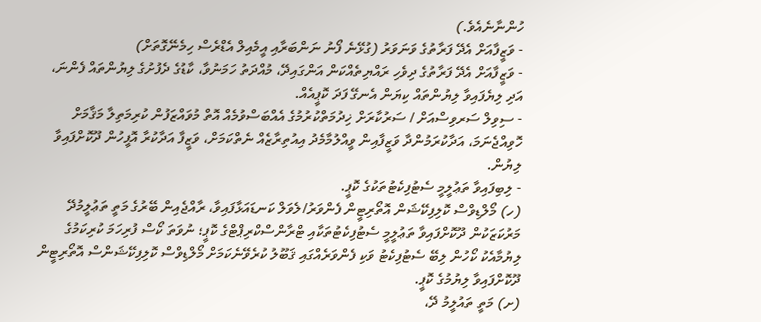ހުންނާނެއެވެ.)
- ވަޒީފާއަށް އެދޭ ފަރާތުގެ ވަނަވަރު (ގުޅޭނެ ފޯނު ނަންބަރާއި އީމެއިލް އެޑްރެސް ހިމެނޭގޮތަށް)
- ވަޒީފާއަށް އެދޭ ފަރާތުގެ ދިވެހި ރައްޔިތެއްކަން އަންގައިދޭ، މުއްދަތު ހަމަނުވާ، ކާޑުގެ ދެފުށުގެ ލިޔުންތައް ފެންނަ، އަދި ލިޔެފައިވާ ލިޔުންތައް ކިޔަން އެނގޭ ފަދަ ކޮޕީއެއް.
- ސިވިލް ސަރވިސްއަށް / ސަރުކާރަށް ޚިދުމަތްކުރުމުގެ އެއްބަސްވުމެއް އޮތް މުވައްޒަފުން ކުރިމަތިލާ މަޤާމަށް ހޮވިއްޖެނަމަ، އަދާކުރަމުންދާ ވަޒީފާއިން ވީއްލުމާމެދު އިއުތިރާޒެއް ނެތްކަމަށް، ވަޒީފާ އަދާކުރާ އޮފީހުން ދޫކޮށްފައިވާ ލިޔުން.
- ލިބިފައިވާ ތަޢުލީމީ ސެޓުފިކެޓުތަކުގެ ކޮޕީ.
(ހ) މޯލްޑިވްސް ކޮލިފިކޭޝަން އޮތޯރިޓީން ފެންވަރު/ލެވަލް ކަނޑައަޅާފައިވާ، ރާއްޖެއިން ބޭރުގެ މަތީ ތަޢުލީމުދޭ މަރުކަޒަކުން ދޫކޮށްފައިވާ ތަޢުލީމީ ސެޓުފިކެޓުތަކާއި ޓްރާންސްކްރިޕްޓްގެ ކޮޕީ؛ ނުވަތަ ކޯސް ފުރިހަމަ ކުރިކަމުގެ ލިޔުމާއެކު ކޯހުން ލިބޭ ސެޓުފިކެޓު ވަކި ފެންވަރެއްގައި ޤަބޫލު ކުރެވޭނެކަމަށް މޯލްޑިވްސް ކޮލިފިކޭޝަންސް އޮތޯރިޓީން ދޫކޮށްފައިވާ ލިޔުމުގެ ކޮޕީ.
(ށ) މަތީ ތައުލީމު ދޭ،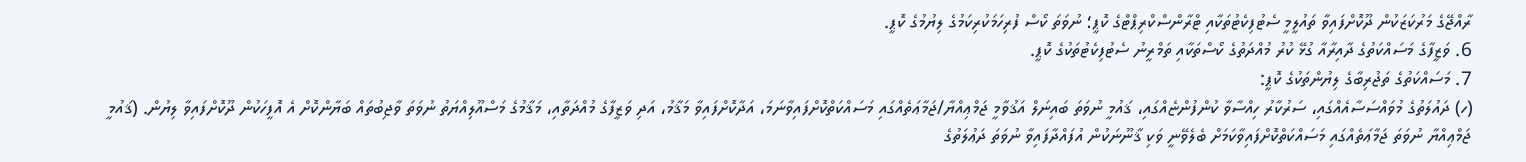ރާއްޖޭގެ މަރުކަޒަކުން ދޫކޮށްފައިވާ ތައުލީމީ ސެޓުފިކެޓުތަކާއި ޓްރާންސްކްރިޕްޓްގެ ކޮޕީ؛ ނުވަތަ ކޯސް ފުރިހަމަކުރިކަމުގެ ލިޔުމުގެ ކޮޕީ.
6. ވަޒީފާގެ މަސައްކަތުގެ ދާއިރާއާ ގުޅޭ ކުރު މުއްދަތުގެ ކޯސްތަކާއި ތަމްރީނު ސެޓުފިކެޓުތަކުގެ ކޮޕީ.
7. މަސައްކަތުގެ ތަޖުރިބާގެ ލިޔުންތަކުގެ ކޮޕީ:
(ހ) ދައުލަތުގެ މުވައްސަސާއެއްގައި، ސަރުކާރު ހިއްސާވާ ކުންފުންޏެއްގައި، ޤައުމީ ނުވަތަ ބައިނަލް އަޤުވާމީ ޖަމްޢިއްޔާ/ޖަމާޢަތެއްގައި މަސައްކަތްކޮށްފައިވާނަމަ، އަދާކޮށްފައިވާ މަޤާމު، އަދި ވަޒީފާގެ މުއްދަތާއި، މަޤާމުގެ މަސްއޫލިއްޔަތު ނުވަތަ ވާޖިބުތައް ބަޔާންކޮށް އެ އޮފީހަކުން ދޫކޮށްފައިވާ ލިޔުން. (ޤައުމީ ޖަމްޢިއްޔާ ނުވަތަ ޖަމާޢަތެއްގައި މަސައްކަތްކޮށްފައިވާކަމަށް ބެލެވޭނީ ވަކި ޤާނޫނަކުން އުފައްދާފައިވާ ނުވަތަ ދަޢުލަތުގެ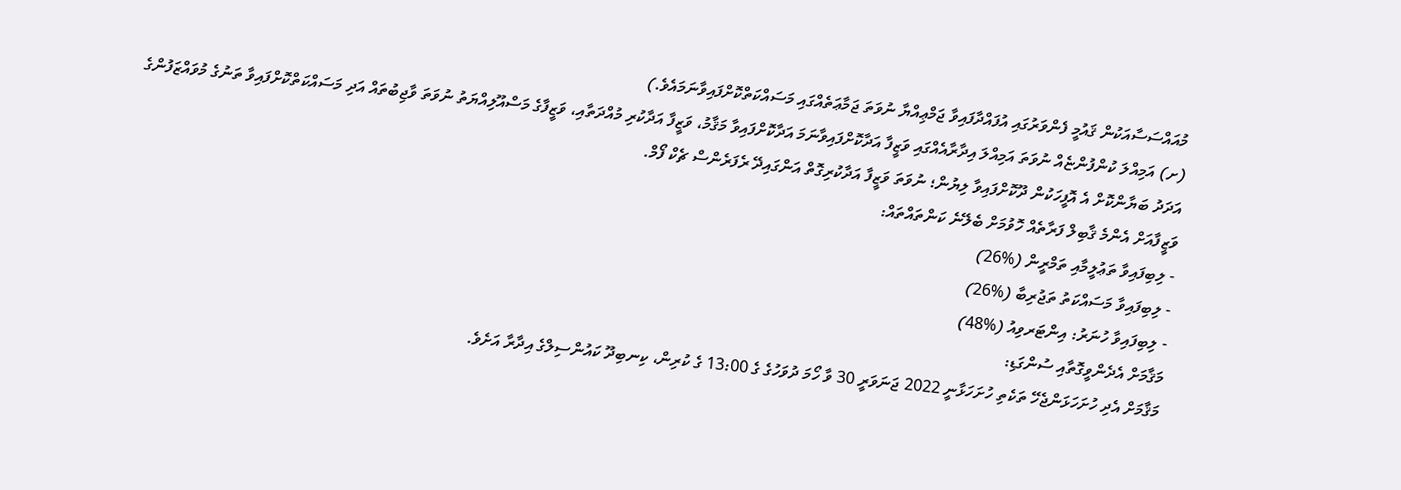މުއައްސަސާއަކުން ޤައުމީ ފެންވަރުގައި އުފައްދާފައިވާ ޖަމްޢިއްޔާ ނުވަތަ ޖަމާޢަތެއްގައި މަސައްކަތްކޮށްފައިވާނަމައެވެ.)
(ށ) އަމިއްލަ ކުންފުންޏެއް ނުވަތަ އަމިއްލަ އިދާރާއެއްގައި ވަޒީފާ އަދާކޮށްފައިވާނަމަ އަދާކޮށްފައިވާ މަޤާމު، ވަޒީފާ އަދާކުރި މުއްދަތާއި، ވަޒީފާގެ މަސްއޫލިއްޔަތު ނުވަތަ ވާޖިބުތައް އަދި މަސައްކަތްކޮށްފައިވާ ތަނުގެ މުވައްޒަފުންގެ އަދަދު ބަޔާންކޮށް އެ އޮފީހަކުން ދޫކޮށްފައިވާ ލިޔުން؛ ނުވަތަ ވަޒީފާ އަދާކުރިގޮތް އަންގައިދޭ ރެފަރެންސް ޗެކް ފޯމް.
ވަޒީފާއަށް އެންމެ ޤާބިލް ފަރާތެއް ހޮވުމަށް ބެލޭނެ ކަންތައްތައް:
- ލިބިފައިވާ ތަޢުލީމާއި ތަމްރީން (%26)
- ލިބިފައިވާ މަސައްކަތު ތަޖުރިބާ (%26)
- ލިބިފައިވާ ހުނަރު: އިންޓަރވިއު (%48)
މަޤާމަށް އެދެންވީގޮތާއި ސުންގަޑި:
މަޤާމަށް އެދި ހުށަހަޅަންޖެހޭ ތަކެތި ހުށަހަޅާނީ 2022 ޖަނަވަރީ 30 ވާ ހޯމަ ދުވަހުގެ ގެ 13:00 ގެ ކުރިން، ކިނބިދޫ ކައުންސިލްގެ އިދާރާ އަށެވެ.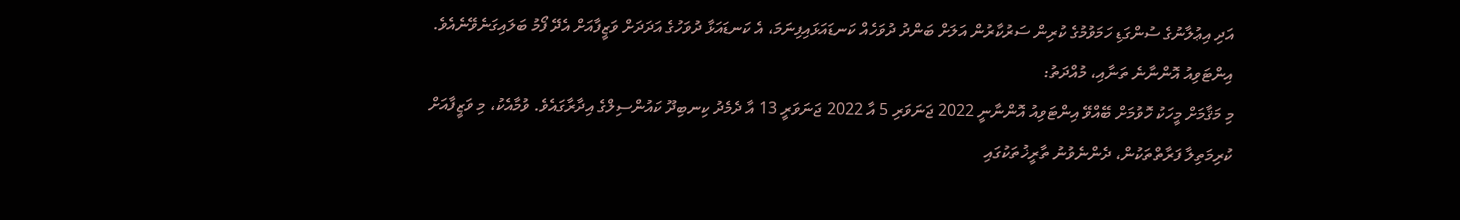އަދި އިޢުލާނުގެ ސުންގަޑި ހަމަވުމުގެ ކުރިން ސަރުކާރުން އަލަށް ބަންދު ދުވަހެއް ކަނޑައަޅައިފިނަމަ، އެ ކަނޑައަޅާ ދުވަހުގެ އަދަދަށް ވަޒީފާއަށް އެދޭ ފޯމު ބަލައިގަނެވޭނެއެވެ.
އިންޓަވިއު އޮންނާނެ ތަނާއި، މުއްދަތު:
މި މަޤާމަށް މީހަކު ހޮވުމަށް ބޭއްވޭ އިންޓަވިއު އޮންނާނީ 2022 ޖަނަވަރި 5 އާ 2022 ޖަނަވަރީ 13 އާ ދެމެދު ކިނބިދޫ ކައުންސިލްގެ އިދާރާގައެވެ. ވުމާއެކު، މި ވަޒީފާއަށް ކުރިމަތިލާ ފަރާތްތަކުން، ދެންނެވުނު ތާރީޚުތަކުގައި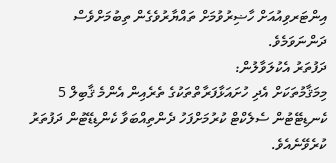އިންޓަރވިއުއަށް ހާޟިރުވުމަށް ތައްޔާރުވެގެން ތިބުމަށްވެސް ދަންނަވަމެވެ.
ދަފުތަރު އެކުލަވާލުން:
މިމަޤާމުތަކަށް އެދި ހުށައަޅާފަރާތްތަކުގެ ތެރެއިން އެންމެ ޤާބިލް 5 ކެނޑިޓޭޓުން ސެލެކްޓް ކުރުމަށްފަހު ދެންތިއްބަވާ ކެންޑިޑޭޓުން ދަފުތަރު ކުރެވޭނެއެވެ.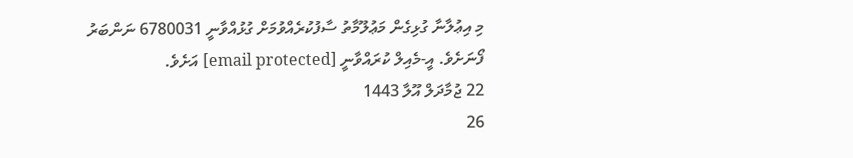މި އިޢުލާނާ ގުޅިގެން މަޢުލޫމާތު ސާފުކުރެއްވުމަށް ގުޅުއްވާނީ 6780031 ނަންބަރު ފޯނަށެވެ. އީ-މެއިލް ކުރައްވާނީ [email protected] އަށެވެ.
22 ޖުމާދަލް އޫލާ 1443
26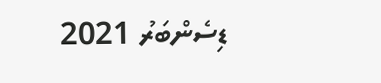ޑިސެންބަރު 2021